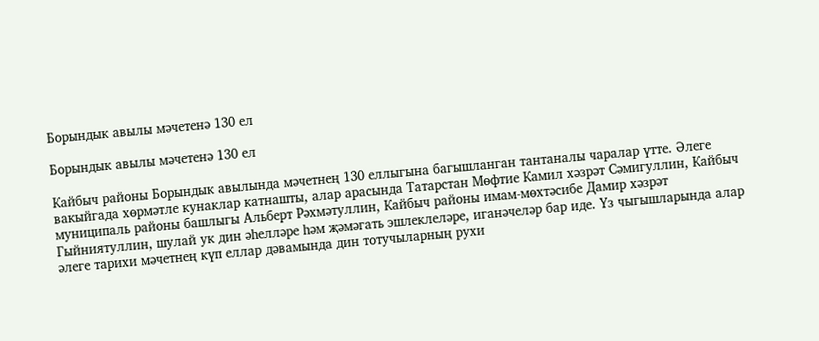Борындык авылы мәчетенә 130 ел

Борындык авылы мәчетенә 130 ел

Кайбыч районы Борындык авылында мәчетнең 130 еллыгына багышланган тантаналы чаралар үтте. Әлеге вакыйгада хөрмәтле кунаклар катнашты, алар арасында Татарстан Мөфтие Камил хәзрәт Сәмигуллин, Кайбыч муниципаль районы башлыгы Альберт Рәхмәтуллин, Кайбыч районы имам-мөхтәсибе Дамир хәзрәт Гыйниятуллин, шулай ук дин әһелләре һәм җәмәгать эшлеклеләре, иганәчеләр бар иде. Үз чыгышларында алар әлеге тарихи мәчетнең күп еллар дәвамында дин тотучыларның рухи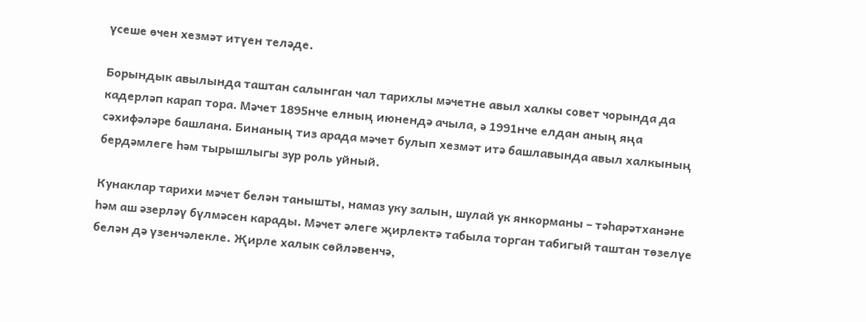үсеше өчен хезмәт итүен теләде.

Борындык авылында таштан салынган чал тарихлы мәчетне авыл халкы совет чорында да кадерләп карап тора. Мәчет 1895нче елның июнендә ачыла, ә 1991нче елдан аның яңа сәхифәләре башлана. Бинаның тиз арада мәчет булып хезмәт итә башлавында авыл халкының бердәмлеге һәм тырышлыгы зур роль уйный.

Кунаклар тарихи мәчет белән танышты, намаз уку залын, шулай ук янкорманы – тәһарәтханәне һәм аш әзерләү бүлмәсен карады. Мәчет әлеге җирлектә табыла торган табигый таштан төзелүе белән дә үзенчәлекле. Җирле халык сөйләвенчә,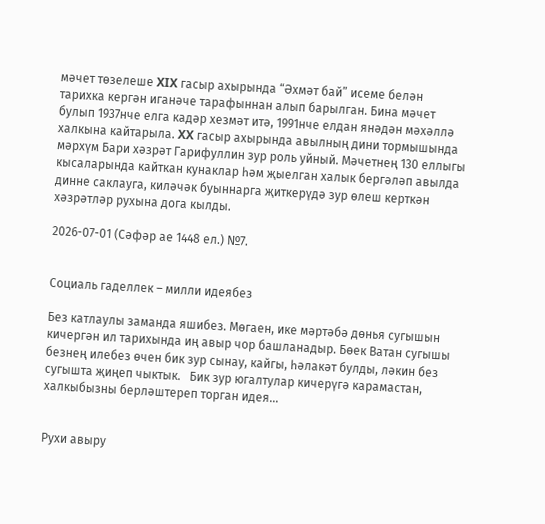мәчет төзелеше XIX гасыр ахырында “Әхмәт бай” исеме белән тарихка кергән иганәче тарафыннан алып барылган. Бина мәчет булып 1937нче елга кадәр хезмәт итә, 1991нче елдан янәдән мәхәллә халкына кайтарыла. XX гасыр ахырында авылның дини тормышында мәрхүм Бари хәзрәт Гарифуллин зур роль уйный. Мәчетнең 130 еллыгы кысаларында кайткан кунаклар һәм җыелган халык бергәләп авылда динне саклауга, киләчәк буыннарга җиткерүдә зур өлеш керткән хәзрәтләр рухына дога кылды.

2026-07-01 (Сәфәр ае 1448 ел.) №7.


Социаль гаделлек – милли идеябез

Без катлаулы заманда яшибез. Мөгаен, ике мәртәбә дөнья сугышын кичергән ил тарихында иң авыр чор башланадыр. Бөек Ватан сугышы безнең илебез өчен бик зур сынау, кайгы, һәлакәт булды, ләкин без сугышта җиңеп чыктык.   Бик зур югалтулар кичерүгә карамастан, халкыбызны берләштереп торган идея...


Рухи авыру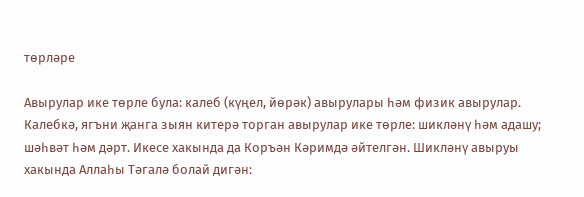төрләре

Авырулар ике төрле була: калеб (күңел, йөрәк) авырулары һәм физик авырулар.   Калебкә, ягъни җанга зыян китерә торган авырулар ике төрле: шикләнү һәм адашу; шәһвәт һәм дәрт. Икесе хакында да Коръән Кәримдә әйтелгән. Шикләнү авыруы хакында Аллаһы Тәгалә болай дигән: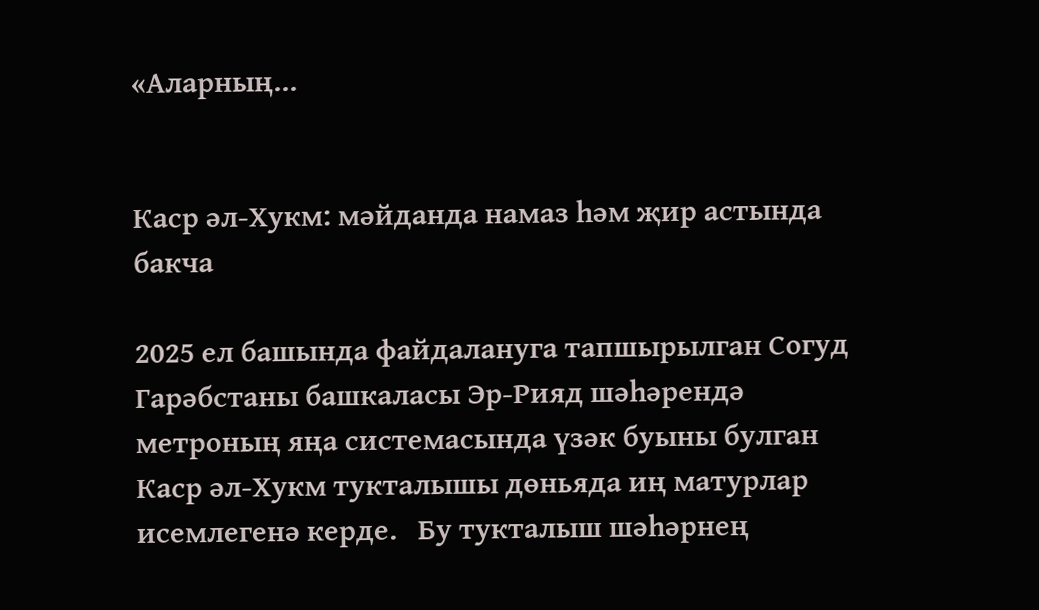«Аларның...


Каср әл-Хукм: мәйданда намаз һәм җир астында бакча

2025 ел башында файдалануга тапшырылган Согуд Гарәбстаны башкаласы Эр-Рияд шәһәрендә метроның яңа системасында үзәк буыны булган Каср әл-Хукм тукталышы дөньяда иң матурлар исемлегенә керде.   Бу тукталыш шәһәрнең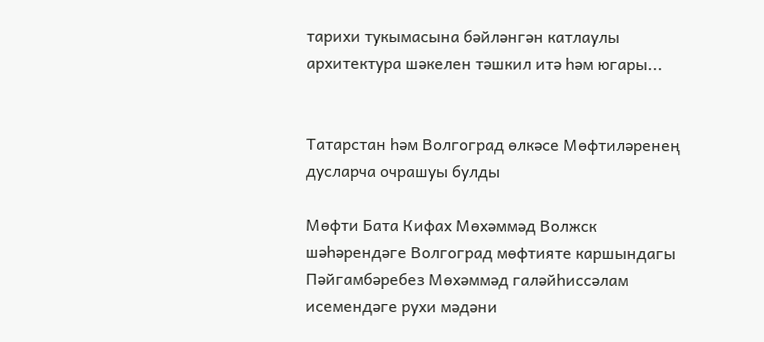тарихи тукымасына бәйләнгән катлаулы архитектура шәкелен тәшкил итә һәм югары...


Татарстан һәм Волгоград өлкәсе Мөфтиләренең дусларча очрашуы булды

Мөфти Бата Кифах Мөхәммәд Волжск шәһәрендәге Волгоград мөфтияте каршындагы Пәйгамбәребез Мөхәммәд галәйһиссәлам исемендәге рухи мәдәни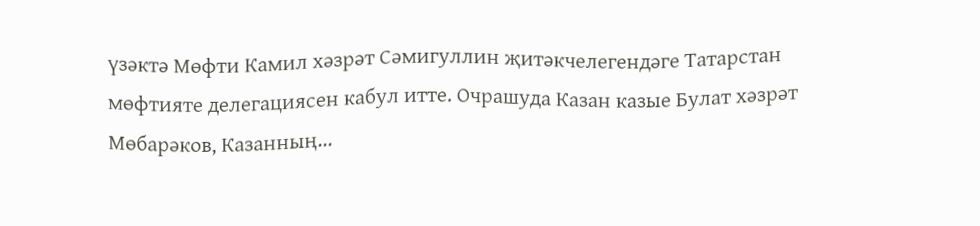үзәктә Мөфти Камил хәзрәт Сәмигуллин җитәкчелегендәге Татарстан мөфтияте делегациясен кабул итте. Очрашуда Казан казые Булат хәзрәт Мөбарәков, Казанның...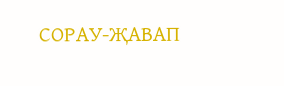СОРАУ-ҖАВАП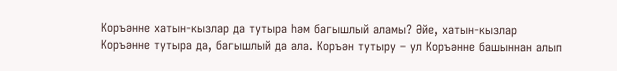Коръәнне хатын-кызлар да тутыра һәм багышлый аламы? Әйе, хатын-кызлар Коръәнне тутыра да, багышлый да ала. Коръән тутыру – ул Коръәнне башыннан алып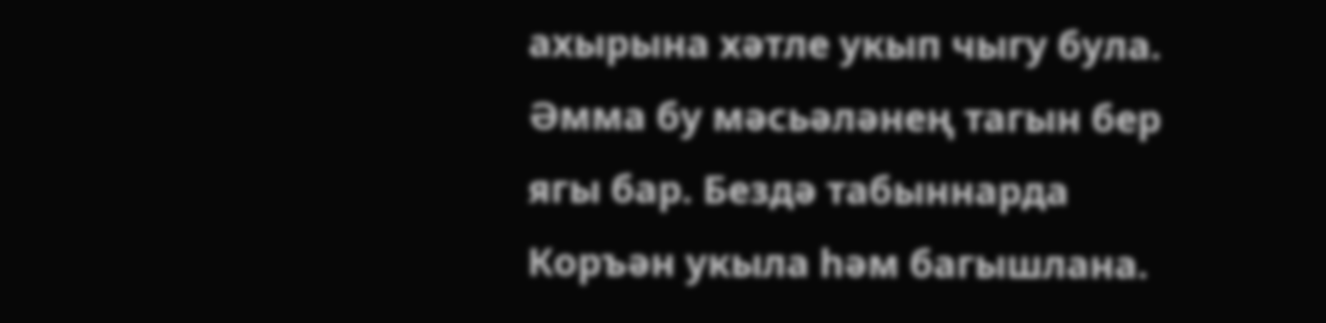ахырына хәтле укып чыгу була. Әмма бу мәсьәләнең тагын бер ягы бар. Бездә табыннарда Коръән укыла һәм багышлана.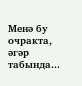Менә бу очракта, әгәр табында...